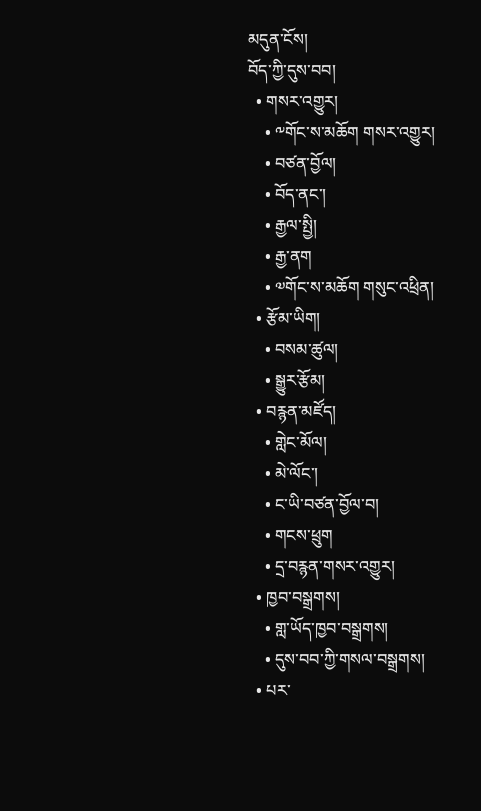མདུན་ངོས།
བོད་ཀྱི་དུས་བབ།
  • གསར་འགྱུར།
    • ༸གོང་ས་མཆོག གསར་འགྱུར།
    • བཙན་བྱོལ།
    • བོད་ནང་།
    • རྒྱལ་སྤྱི།
    • རྒྱ་ནག
    • ༧གོང་ས་མཆོག གསུང་འཕྲིན།
  • རྩོམ་ཡིག།
    • བསམ་ཚུལ།
    • སྒྱུར་རྩོམ།
  • བརྙན་མཛོད།
    • གླེང་མོལ།
    • མེ་ལོང་།
    • ང་ཡི་བཙན་བྱོལ་བ།
    • གངས་ཕྲུག
    • དྲ་བརྙན་གསར་འགྱུར།
  • ཁྱབ་བསྒྲགས།
    • གླ་ཡོད་ཁྱབ་བསྒྲགས།
    • དུས་བབ་ཀྱི་གསལ་བསྒྲགས།
  • པར་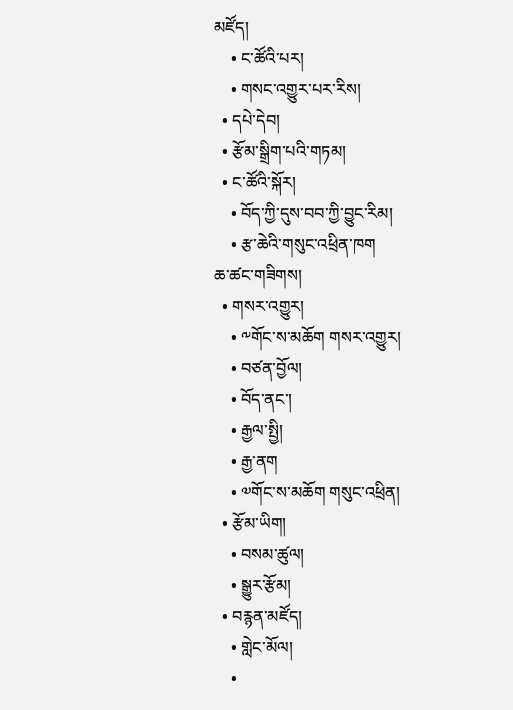མཛོད།
    • ང་ཚོའི་པར།
    • གསང་འགྱུར་པར་རིས།
  • དཔེ་དེབ།
  • རྩོམ་སྒྲིག་པའི་གཏམ།
  • ང་ཚོའི་སྐོར།
    • བོད་ཀྱི་དུས་བབ་ཀྱི་བྱུང་རིམ།
    • རྩ་ཆེའི་གསུང་འཕྲིན་ཁག
ཆ་ཚང་གཟིགས།
  • གསར་འགྱུར།
    • ༸གོང་ས་མཆོག གསར་འགྱུར།
    • བཙན་བྱོལ།
    • བོད་ནང་།
    • རྒྱལ་སྤྱི།
    • རྒྱ་ནག
    • ༧གོང་ས་མཆོག གསུང་འཕྲིན།
  • རྩོམ་ཡིག།
    • བསམ་ཚུལ།
    • སྒྱུར་རྩོམ།
  • བརྙན་མཛོད།
    • གླེང་མོལ།
    •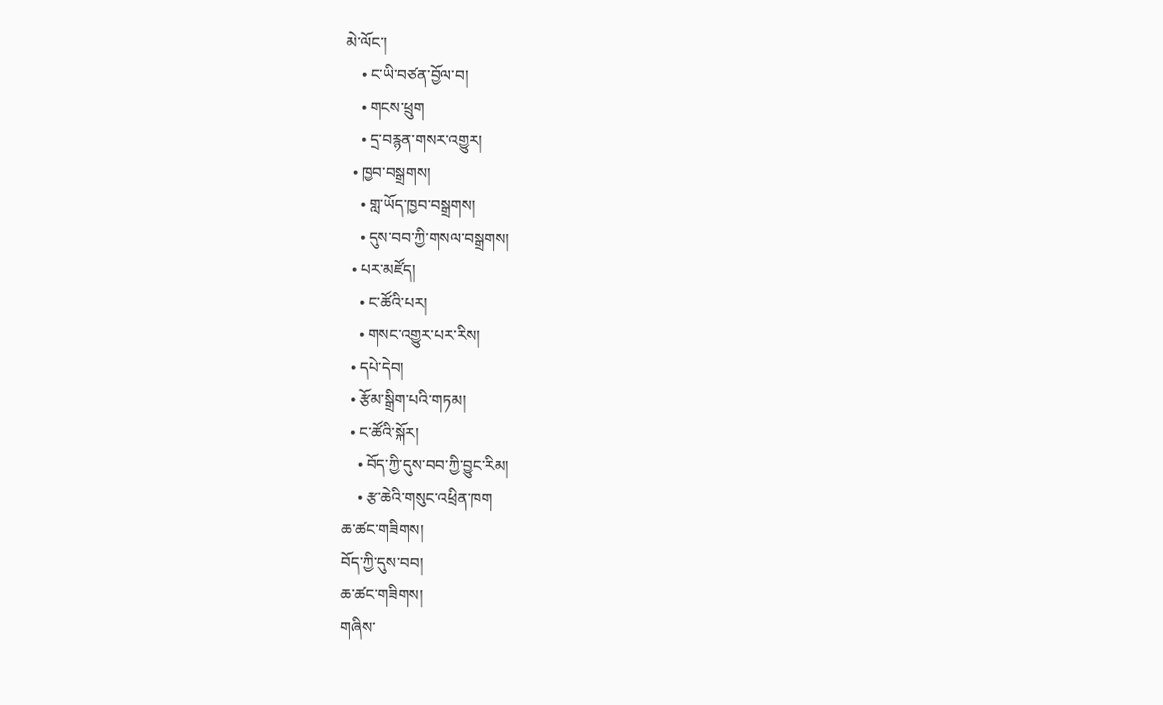མེ་ལོང་།
    • ང་ཡི་བཙན་བྱོལ་བ།
    • གངས་ཕྲུག
    • དྲ་བརྙན་གསར་འགྱུར།
  • ཁྱབ་བསྒྲགས།
    • གླ་ཡོད་ཁྱབ་བསྒྲགས།
    • དུས་བབ་ཀྱི་གསལ་བསྒྲགས།
  • པར་མཛོད།
    • ང་ཚོའི་པར།
    • གསང་འགྱུར་པར་རིས།
  • དཔེ་དེབ།
  • རྩོམ་སྒྲིག་པའི་གཏམ།
  • ང་ཚོའི་སྐོར།
    • བོད་ཀྱི་དུས་བབ་ཀྱི་བྱུང་རིམ།
    • རྩ་ཆེའི་གསུང་འཕྲིན་ཁག
ཆ་ཚང་གཟིགས།
བོད་ཀྱི་དུས་བབ།
ཆ་ཚང་གཟིགས།
གཞིས་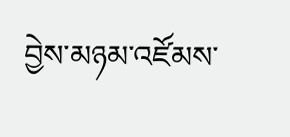བྱེས་མཉམ་འཛོམས་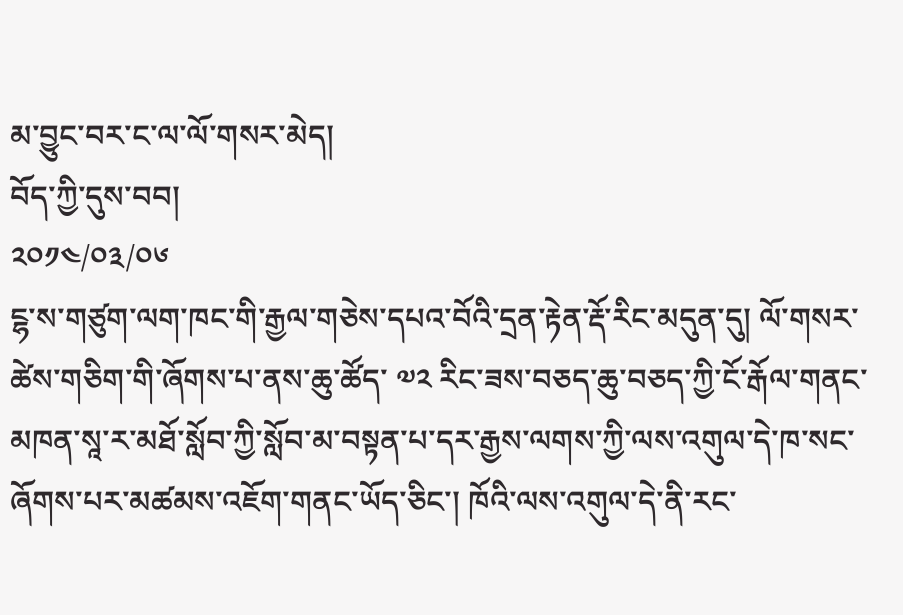མ་བྱུང་བར་ང་ལ་ལོ་གསར་མེད།
བོད་ཀྱི་དུས་བབ།
༢༠༡༤/༠༣/༠༦
ངྷ་ས་གཙུག་ལག་ཁང་གི་རྒྱལ་གཅེས་དཔའ་བོའི་དྲན་རྟེན་རྡོ་རིང་མདུན་དུ། ལོ་གསར་ཚེས་གཅིག་གི་ཞོགས་པ་ནས་ཆུ་ཚོད་ ༧༢ རིང་ཟས་བཅད་ཆུ་བཅད་ཀྱི་ངོ་རྒོལ་གནང་མཁན་སཱ་ར་མཐོ་སློབ་ཀྱི་སློབ་མ་བསྟན་པ་དར་རྒྱས་ལགས་ཀྱི་ལས་འགུལ་དེ་ཁ་སང་ཞོགས་པར་མཚམས་འཇོག་གནང་ཡོད་ཅིང་། ཁོའི་ལས་འགུལ་དེ་ནི་རང་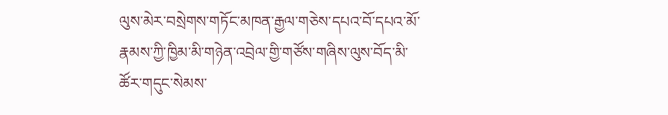ལུས་མེར་བསྲེགས་གཏོང་མཁན་རྒྱལ་གཅེས་དཔའ་བོ་དཔའ་མོ་རྣམས་ཀྱི་ཁྱིམ་མི་གཉེན་འབྲེལ་གྱི་གཙོས་གཞིས་ལུས་བོད་མི་ཚོར་གདུང་སེམས་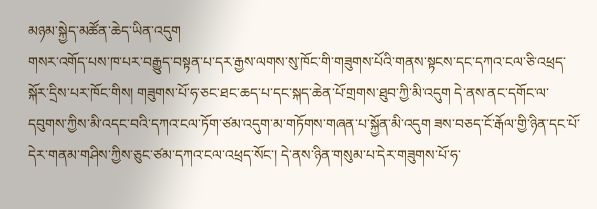མཉམ་སྐྱེད་མཚོན་ཆེད་ཡིན་འདུག
གསར་འགོད་པས་ཁ་པར་བརྒྱུད་བསྟན་པ་དར་རྒྱས་ལགས་སུ་ཁོང་གི་གཟུགས་པོའི་གནས་སྟངས་དང་དཀའ་ངལ་ཅི་འཕྲད་སྐོར་དྲིས་པར་ཁོང་གིས། གཟུགས་པོ་ཧ་ཅང་ཐང་ཆད་པ་དང་སྐད་ཆེན་པོ་གྲགས་ཐུབ་ཀྱི་མི་འདུག དེ་ནས་ནང་དགོང་ལ་དབུགས་ཀྱིས་མི་འདང་བའི་དཀའ་ངལ་ཏོག་ཙམ་འདུག་མ་གཏོགས་གཞན་པ་སྐྱོན་མི་འདུག ཟས་བཅད་ངོ་རྒོལ་གྱི་ཉིན་དང་པོ་དེར་གནམ་གཤིས་ཀྱིས་ཅུང་ཙམ་དཀའ་ངལ་འཕྲད་སོང་། དེ་ནས་ཉིན་གསུམ་པ་དེར་གཟུགས་པོ་ཧ་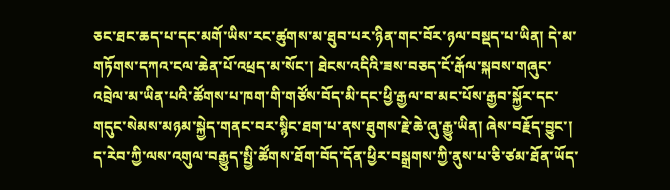ཅང་ཐང་ཆད་པ་དང་མགོ་ཡིས་རང་ཚུགས་མ་ཐུབ་པར་ཉིན་གང་བོར་ཉལ་བསྡད་པ་ཡིན། དེ་མ་གཏོགས་དཀའ་ངལ་ཆེན་པོ་འཕྲད་མ་སོང་། ཐེངས་འདིའི་ཟས་བཅད་ངོ་རྒོལ་སྐབས་གཞུང་འབྲེལ་མ་ཡིན་པའི་ཚོགས་པ་ཁག་གི་གཙོས་བོད་མི་དང་ཕྱི་རྒྱལ་བ་མང་པོས་རྒྱབ་སྐྱོར་དང་གདུང་སེམས་མཉམ་སྐྱེད་གནང་བར་སྙིང་ཐག་པ་ནས་ཐུགས་རྗེ་ཆེ་ཞུ་རྒྱུ་ཡིན། ཞེས་བརྗོད་བྱུང་།
ད་རེབ་ཀྱི་ལས་འགུལ་བརྒྱུད་སྤྱི་ཚོགས་ཐོག་བོད་དོན་ཕྱིར་བསྒྲགས་ཀྱི་ནུས་པ་ཅི་ཙམ་ཐོན་ཡོད་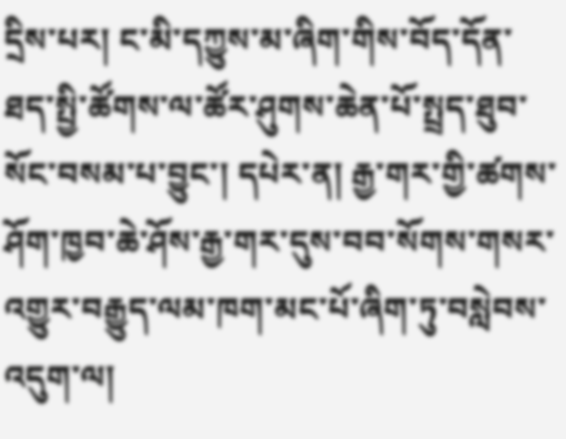དྲིས་པར། ང་མི་དཀྱུས་མ་ཞིག་གིས་བོད་དོན་ཐད་སྤྱི་ཚོགས་ལ་ཚོར་ཤུགས་ཆེན་པོ་སྤྲད་ཐུབ་སོང་བསམ་པ་བྱུང་། དཔེར་ན། རྒྱ་གར་གྱི་ཚགས་ཤོག་ཁྱབ་ཆེ་ཤོས་རྒྱ་གར་དུས་བབ་སོགས་གསར་འགྱུར་བརྒྱུད་ལམ་ཁག་མང་པོ་ཞིག་ཏུ་བསླེབས་འདུག་ལ།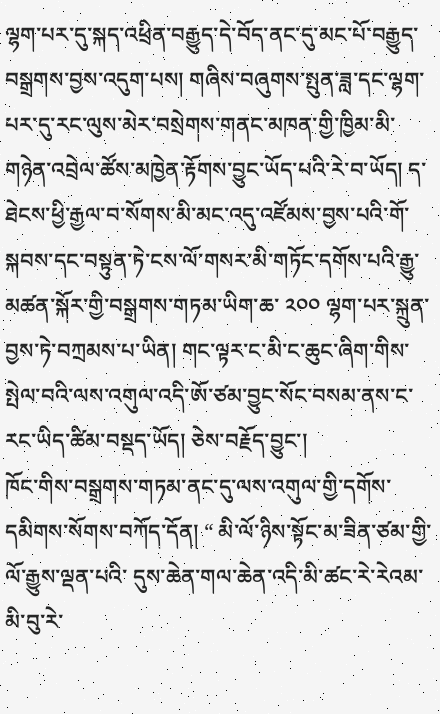ལྷག་པར་དུ་སྐད་འཕྲིན་བརྒྱུད་དེ་བོད་ནང་དུ་མང་པོ་བརྒྱུད་བསྒྲགས་བྱས་འདུག་པས། གཞིས་བཞུགས་སྤུན་ཟླ་དང་ལྷག་པར་དུ་རང་ལུས་མེར་བསྲེགས་གནང་མཁན་གྱི་ཁྱིམ་མི་གཉེན་འབྲེལ་ཚོས་མཁྱེན་རྟོགས་བྱུང་ཡོད་པའི་རེ་བ་ཡོད། ད་ཐེངས་ཕྱི་རྒྱལ་བ་སོགས་མི་མང་འདུ་འཛོམས་བྱས་པའི་གོ་སྐབས་དང་བསྟུན་ཏེ་ངས་ལོ་གསར་མི་གཏོང་དགོས་པའི་རྒྱུ་མཚན་སྐོར་གྱི་བསྒྲགས་གཏམ་ཡིག་ཆ་ ༢༠༠ ལྷག་པར་སྐྲུན་བྱས་ཏེ་བཀྲམས་པ་ཡིན། གང་ལྟར་ང་མི་ང་ཆུང་ཞིག་གིས་སྤེལ་བའི་ལས་འགུལ་འདི་ཨོ་ཙམ་བྱུང་སོང་བསམ་ནས་ང་ རང་ཡིད་ཚིམ་བསྡད་ཡོད། ཅེས་བརྗོད་བྱུང་།
ཁོང་གིས་བསྒྲགས་གཏམ་ནང་དུ་ལས་འགུལ་གྱི་དགོས་དམིགས་སོགས་བཀོད་དོན། “ མི་ལོ་ཉིས་སྟོང་མ་ཟིན་ཙམ་གྱི་ལོ་རྒྱུས་ལྡན་པའི་ དུས་ཆེན་གལ་ཆེན་འདི་མི་ཚང་རེ་རེའམ་མི་བུ་རེ་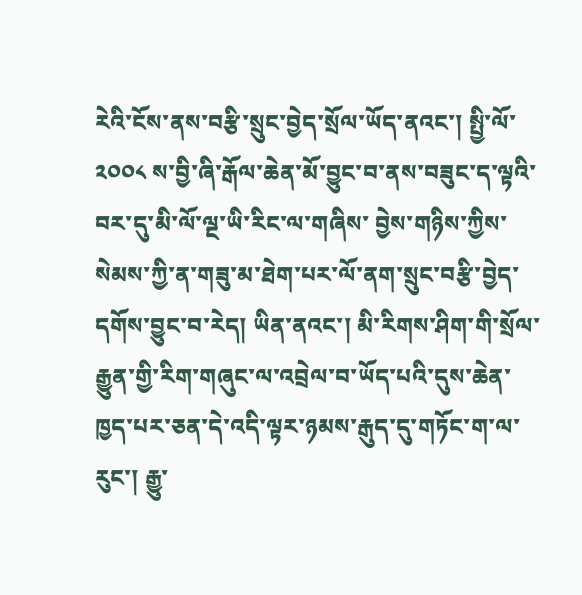རེའི་ངོས་ནས་བརྩི་སྲུང་བྱེད་སྲོལ་ཡོད་ནའང་། སྤྱི་ལོ་ ༢༠༠༨ ས་བྱི་ཞི་རྒོལ་ཆེན་མོ་བྱུང་བ་ནས་བཟུང་ད་ལྟའི་བར་དུ་མི་ལོ་ལྔ་ཡི་རིང་ལ་གཞིས་ བྱེས་གཉིས་ཀྱིས་སེམས་ཀྱི་ན་གཟུ་མ་ཐེག་པར་ལོ་ནག་སྲུང་བརྩི་བྱེད་དགོས་བྱུང་བ་རེད། ཡིན་ནའང་། མི་རིགས་ཤིག་གི་སྲོལ་རྒྱུན་གྱི་རིག་གཞུང་ལ་འབྲེལ་བ་ཡོད་པའི་དུས་ཆེན་ཁྱད་པར་ཅན་དེ་འདི་ལྟར་ཉམས་རྒུད་དུ་གཏོང་ག་ལ་རུང་། རྒྱུ་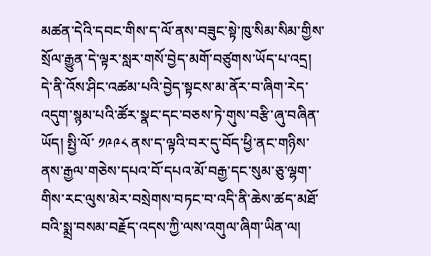མཚན་དེའི་དབང་གིས་ད་ལོ་ནས་བཟུང་སྟེ་ཁུ་སིམ་སིམ་གྱིས་སྲོལ་རྒྱུན་དེ་ལྟར་སླར་གསོ་བྱེད་མགོ་བཙུགས་ཡོད་པ་འདྲ། དེ་ནི་འོས་ཤིང་འཚམ་པའི་བྱེད་སྟངས་མ་ནོར་བ་ཞིག་རེད་འདུག་སྙམ་པའི་ཚོར་སྣང་དང་བཅས་ཏེ་གུས་བརྩི་ཞུ་བཞིན་ཡོད། སྤྱི་ལོ་ ༡༩༩༨ ནས་ད་ལྟའི་བར་དུ་བོད་ཕྱི་ནང་གཉིས་ནས་རྒྱལ་གཅེས་དཔའ་བོ་དཔའ་མོ་བརྒྱ་དང་སུམ་ཅུ་ལྷག་གིས་རང་ལུས་མེར་བསྲེགས་བཏང་བ་འདི་ནི་ཆེས་ཚད་མཐོ་བའི་སྨྲ་བསམ་བརྗོད་འདས་ཀྱི་ལས་འགུལ་ཞིག་ཡིན་ལ།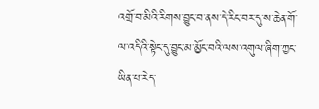འགྲོ་བ་མིའི་རིགས་བྱུང་བ་ནས་དེ་རིང་བར་དུ་ས་ཆེན་གོ་ལ་འདིའི་སྟེང་དུ་བྱུང་མ་མྱོང་བའི་ལས་འགུལ་ཞིག་ཀྱང་ཡིན་པ་རེད་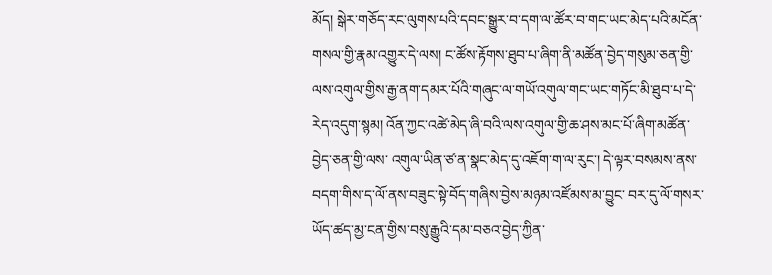མོད། སྒེར་གཅོད་རང་ལུགས་པའི་དབང་སྒྱུར་བ་དག་ལ་ཚོར་བ་གང་ཡང་མེད་པའི་མངོན་གསལ་གྱི་རྣམ་འགྱུར་དེ་ལས། ང་ཚོས་རྟོགས་ཐུབ་པ་ཞིག་ནི་མཚོན་བྱེད་གསུམ་ཅན་གྱི་ལས་འགུལ་གྱིས་རྒྱ་ནག་དམར་པོའི་གཞུང་ལ་གཡོ་འགུལ་གང་ཡང་གཏོང་མི་ཐུབ་པ་དེ་རེད་འདུག་སྙམ། འོན་ཀྱང་འཚེ་མེད་ཞི་བའི་ལས་འགུལ་གྱི་ཆ་ཤས་མང་པོ་ཞིག་མཚོན་བྱེད་ཅན་གྱི་ལས་ འགུལ་ཡིན་ཙ་ན་སྣང་མེད་དུ་འཇོག་ག་ལ་རུང་། དེ་ལྟར་བསམས་ནས་བདག་གིས་ད་ལོ་ནས་བཟུང་སྟེ་བོད་གཞིས་བྱེས་མཉམ་འཛོམས་མ་བྱུང་ བར་དུ་ལོ་གསར་ཡོད་ཚད་མྱ་ངན་གྱིས་བསུ་རྒྱུའི་དམ་བཅའ་བྱེད་ཀྱིན་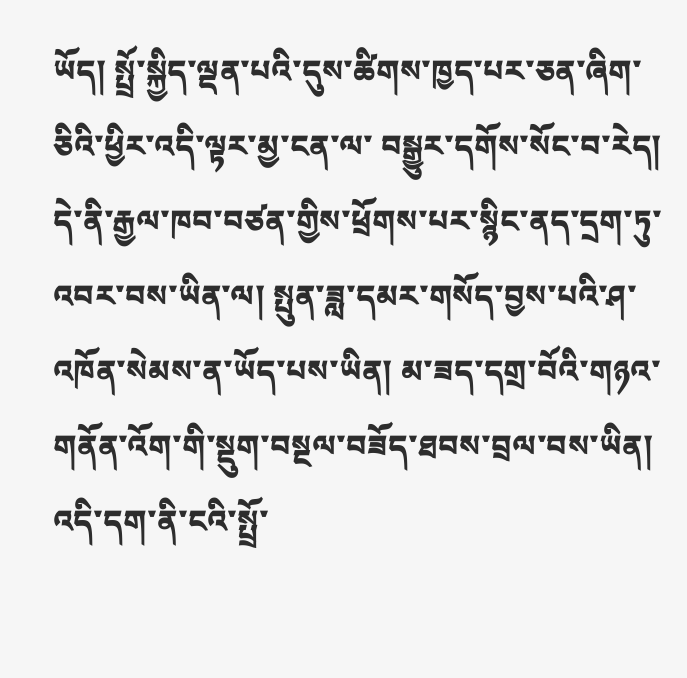ཡོད། སྤྲོ་སྐྱིད་ལྡན་པའི་དུས་ཚིགས་ཁྱད་པར་ཅན་ཞིག་ཅིའི་ཕྱིར་འདི་ལྟར་མྱ་ངན་ལ་ བསྒྱུར་དགོས་སོང་བ་རེད། དེ་ནི་རྒྱལ་ཁབ་བཙན་གྱིས་ཕྲོགས་པར་སྙིང་ནད་དྲག་ཏུ་འབར་བས་ཡིན་ལ། སྤུན་ཟླ་དམར་གསོད་བྱས་པའི་ཤ་འཁོན་སེམས་ན་ཡོད་པས་ཡིན། མ་ཟད་དགྲ་བོའི་གཉའ་གནོན་འོག་གི་སྡུག་བསྔལ་བཟོད་ཐབས་བྲལ་བས་ཡིན། འདི་དག་ནི་ངའི་སྤྲོ་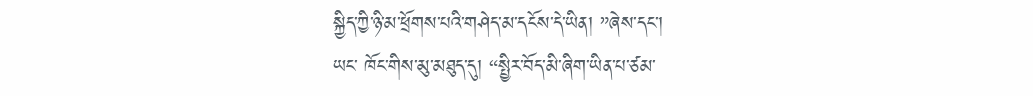སྐྱིད་ཀྱི་ཉི་མ་ཕྲོགས་པའི་གཤེད་མ་དངོས་དེ་ཡིན། ”ཞེས་དང་།
ཡང་ ཁོང་གིས་མུ་མཐུད་དུ། “སྤྱིར་བོད་མི་ཞིག་ཡིན་པ་ཙམ་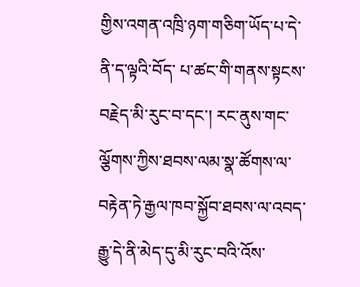གྱིས་འགན་འཁྲི་ཉག་གཅིག་ཡོད་པ་དེ་ནི་ད་ལྟའི་བོད་ པ་ཚང་གི་གནས་སྟངས་བརྗེད་མི་རུང་བ་དང་། རང་ནུས་གང་ལྕོགས་ཀྱིས་ཐབས་ལམ་སྣ་ཚོགས་ལ་བརྟེན་ཏེ་རྒྱལ་ཁབ་སྐྱོབ་ཐབས་ལ་འབད་ རྒྱུ་དེ་ནི་མེད་དུ་མི་རུང་བའི་འོས་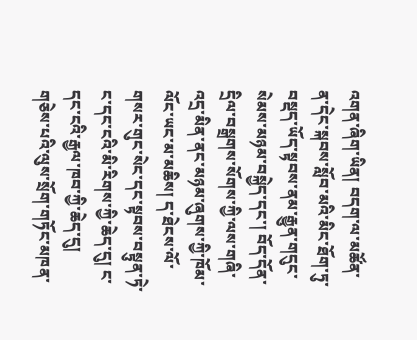འགན་ཞིག་ཡིན། བདག་ལ་མཚོན་ན་དེང་སྐབས་སློབ་མའི་མིང་ཐོག་ཏུ་བསྡད་ཡོད་སྟབས་ནམ་རྒྱུན་གདུང་སེམས་མཉམ་བསྐྱེད་དང་། བོད་དོན་དྲིལ་བསྒྲགས་སོགས་ཀྱི་ལས་གཞི་འདྲ་མིན་ནང་མཉམ་ཞུགས་ཀྱི་ཁོམ་ལོང་ཡང་མ་མཆིས། ད་ཐེངས་ལོ་གསར་གུང་སེང་དང་སྟབས་བསྟུན་ཏེ་ང་དང་ངའི་མི་རིགས་ཀྱི་ཆེད་དུ། ང་དང་ངའི་རྒྱལ་ཁབ་ཀྱི་ཆེད་དུ། གཅེས་པའི་ལུས་སྲོག་གཏོང་མཁན་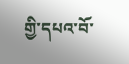གྱི་དཔའ་བོ་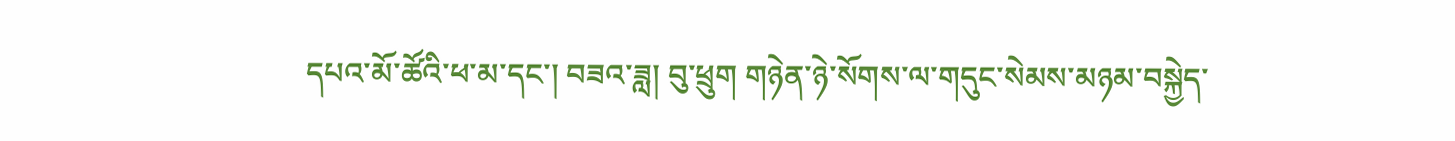དཔའ་མོ་ཚོའི་ཕ་མ་དང་། བཟའ་ཟླ། བུ་ཕྲུག གཉེན་ཉེ་སོགས་ལ་གདུང་སེམས་མཉམ་བསྐྱེད་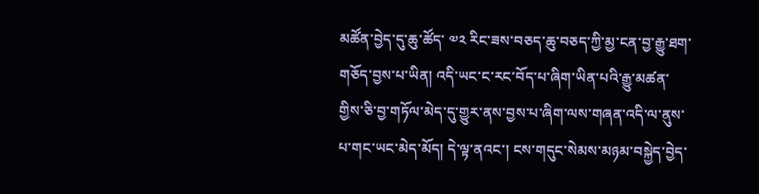མཚོན་བྱེད་དུ་ཆུ་ཚོད་ ༧༢ རིང་ཟས་བཅད་ཆུ་བཅད་ཀྱི་མྱ་ངན་བྱ་རྒྱུ་ཐག་གཅོད་བྱས་པ་ཡིན། འདི་ཡང་ང་རང་བོད་པ་ཞིག་ཡིན་པའི་རྒྱུ་མཚན་གྱིས་ཅི་བྱ་གཏོལ་མེད་དུ་གྱུར་ནས་བྱས་པ་ཞིག་ལས་གཞན་འདི་ལ་ནུས་པ་གང་ཡང་མེད་མོད། དེ་ལྟ་ནའང་། ངས་གདུང་སེམས་མཉམ་བསྐྱེད་བྱེད་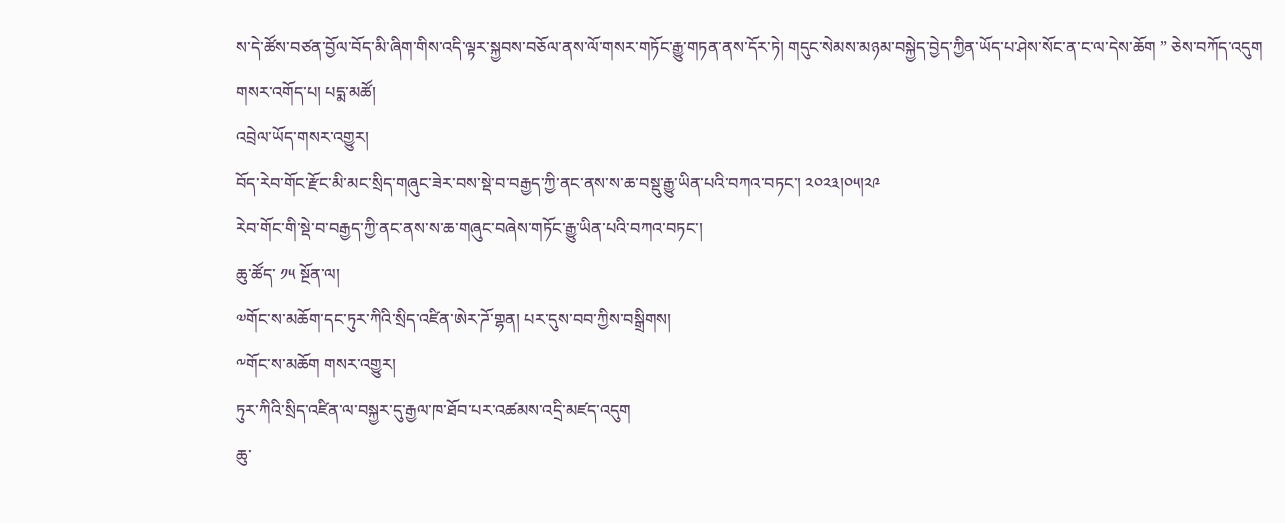ས་དེ་ཚོས་བཙན་བྱོལ་བོད་མི་ཞིག་གིས་འདི་ལྟར་སྐྱབས་བཅོལ་ནས་ལོ་གསར་གཏོང་རྒྱུ་གཏན་ནས་དོར་ཏེ། གདུང་སེམས་མཉམ་བསྐྱེད་བྱེད་ཀྱིན་ཡོད་པ་ཤེས་སོང་ན་ང་ལ་དེས་ཆོག ” ཅེས་བཀོད་འདུག
གསར་འགོད་པ། པདྨ་མཚོ།
འབྲེལ་ཡོད་གསར་འགྱུར།
བོད་རེབ་གོང་རྫོང་མི་མང་སྲིད་གཞུང་ཟེར་བས་སྡེ་བ་བརྒྱད་ཀྱི་ནང་ནས་ས་ཆ་བསྡུ་རྒྱུ་ཡིན་པའི་བཀའ་བཏང་། ༢༠༢༣།༠༥།༢༩
རེབ་གོང་གི་སྡེ་བ་བརྒྱད་ཀྱི་ནང་ནས་ས་ཆ་གཞུང་བཞེས་གཏོང་རྒྱུ་ཡིན་པའི་བཀའ་བཏང་།
ཆུ་ཚོད་ ༡༥ སྔོན་ལ།
༧གོང་ས་མཆོག་དང་ཏུར་ཀིའི་སྲིད་འཛིན་ཨེར་ཌོ་གྷན། པར་དུས་བབ་ཀྱིས་བསྒྲིགས།
༸གོང་ས་མཆོག གསར་འགྱུར།
ཏུར་ཀིའི་སྲིད་འཛིན་ལ་བསྐྱར་དུ་རྒྱལ་ཁ་ཐོབ་པར་འཚམས་འདྲི་མཛད་འདུག
ཆུ་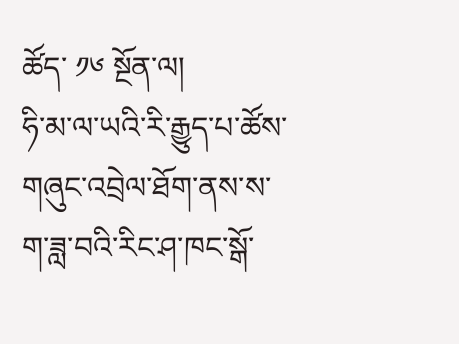ཚོད་ ༡༦ སྔོན་ལ།
ཧི་མ་ལ་ཡའི་རི་རྒྱུད་པ་ཚོས་གཞུང་འབྲེལ་ཐོག་ནས་ས་ག་ཟླ་བའི་རིང་ཤ་ཁང་སྒོ་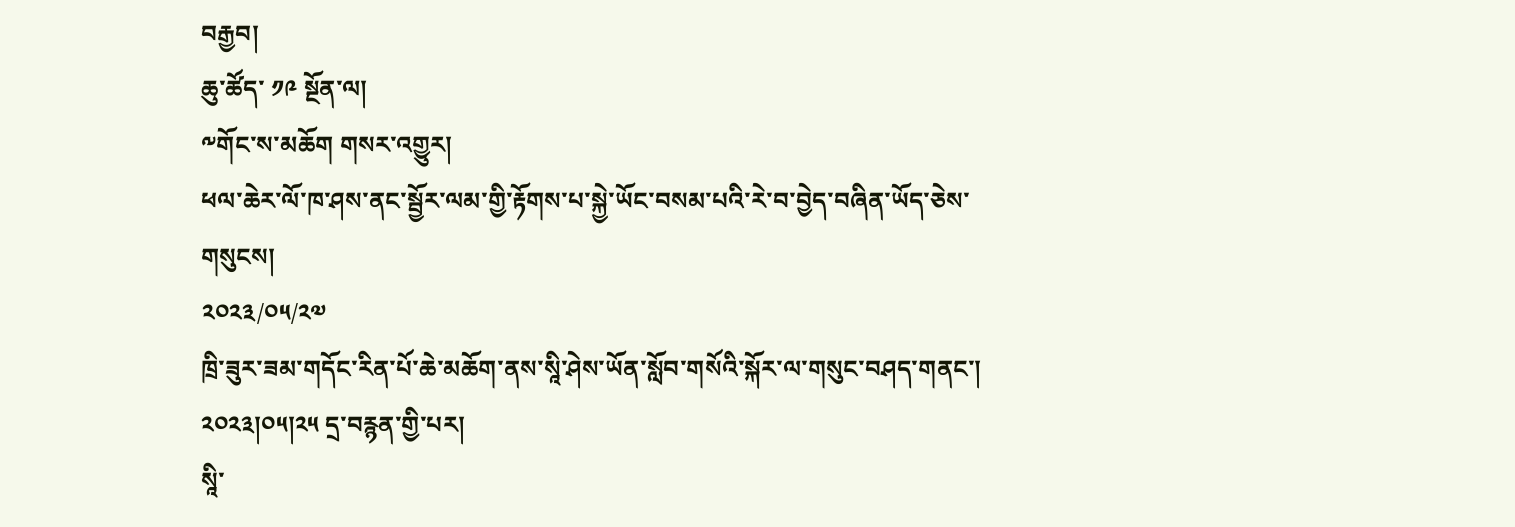བརྒྱབ།
ཆུ་ཚོད་ ༡༩ སྔོན་ལ།
༸གོང་ས་མཆོག གསར་འགྱུར།
ཕལ་ཆེར་ལོ་ཁ་ཤས་ནང་སྦྱོར་ལམ་གྱི་རྟོགས་པ་སྐྱེ་ཡོང་བསམ་པའི་རེ་བ་བྱེད་བཞིན་ཡོད་ཅེས་གསུངས།
༢༠༢༣/༠༥/༢༧
ཁྲི་ཟུར་ཟམ་གདོང་རིན་པོ་ཆེ་མཆོག་ནས་སཱི་ཤེས་ཡོན་སློབ་གསོའི་སྐོར་ལ་གསུང་བཤད་གནང་། ༢༠༢༣།༠༥།༢༥ དྲ་བརྙན་གྱི་པར།
སཱི་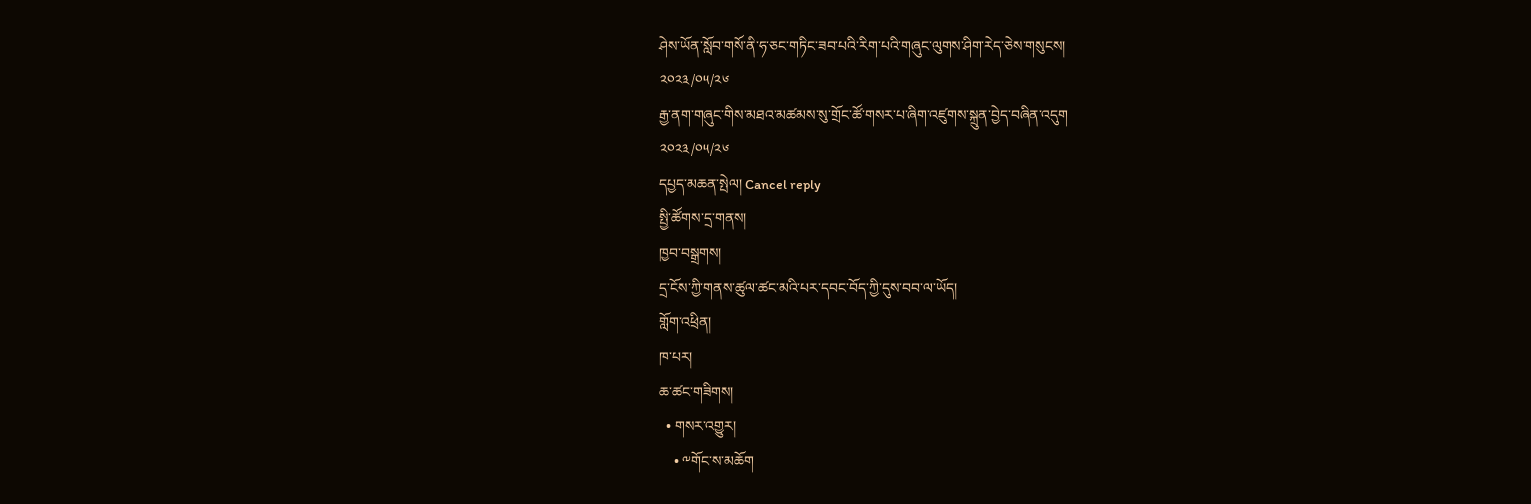ཤེས་ཡོན་སློབ་གསོ་ནི་ཧ་ཅང་གཏིང་ཟབ་པའི་རིག་པའི་གཞུང་ལུགས་ཤིག་རེད་ཅེས་གསུངས།
༢༠༢༣/༠༥/༢༦
རྒྱ་ནག་གཞུང་གིས་མཐའ་མཚམས་སུ་གྲོང་ཚོ་གསར་པ་ཞིག་འཛུགས་སྐྲུན་བྱེད་བཞིན་འདུག
༢༠༢༣/༠༥/༢༦
དཔྱད་མཆན་སྤེལ། Cancel reply
སྤྱི་ཚོགས་དྲ་གནས།
ཁྱབ་བསྒྲགས།
དྲ་ངོས་ཀྱི་གནས་ཚུལ་ཚང་མའི་པར་དབང་བོད་ཀྱི་དུས་བབ་ལ་ཡོད།
གློག་འཕྲིན།
ཁ་པར།
ཆ་ཚང་གཟིགས།
  • གསར་འགྱུར།
    • ༸གོང་ས་མཆོག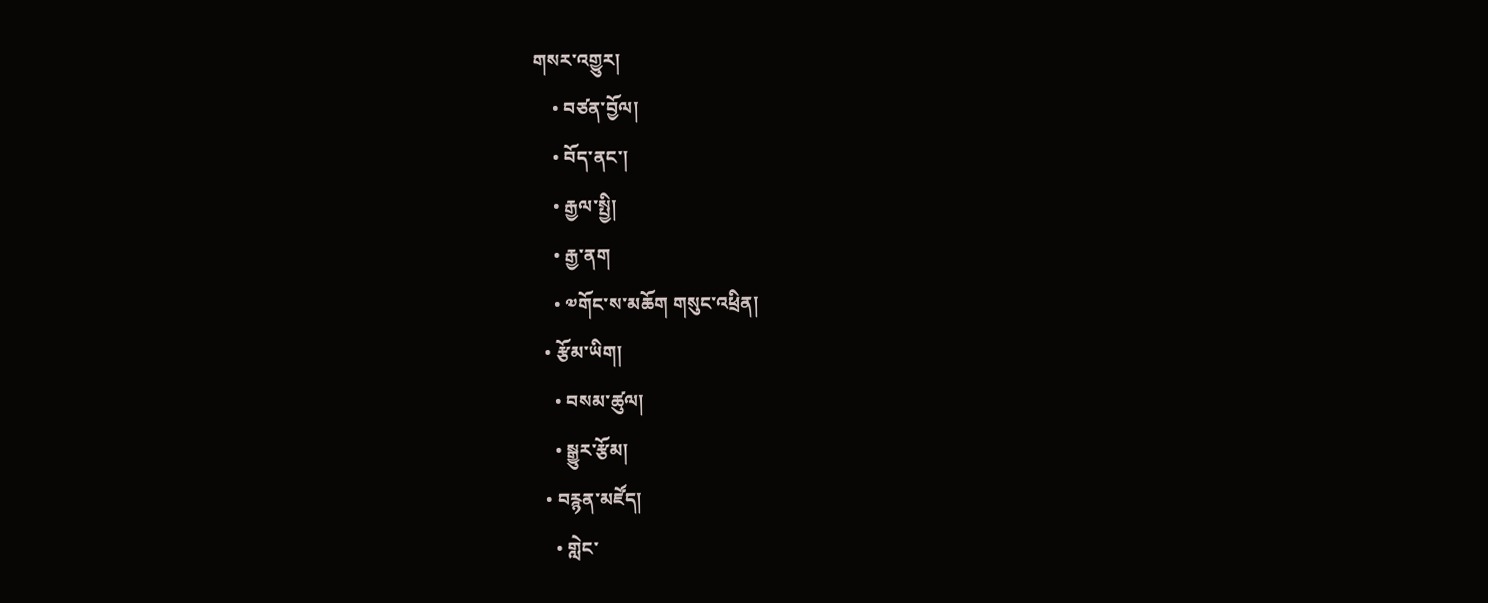གསར་འགྱུར།
    • བཙན་བྱོལ།
    • བོད་ནང་།
    • རྒྱལ་སྤྱི།
    • རྒྱ་ནག
    • ༧གོང་ས་མཆོག གསུང་འཕྲིན།
  • རྩོམ་ཡིག།
    • བསམ་ཚུལ།
    • སྒྱུར་རྩོམ།
  • བརྙན་མཛོད།
    • གླེང་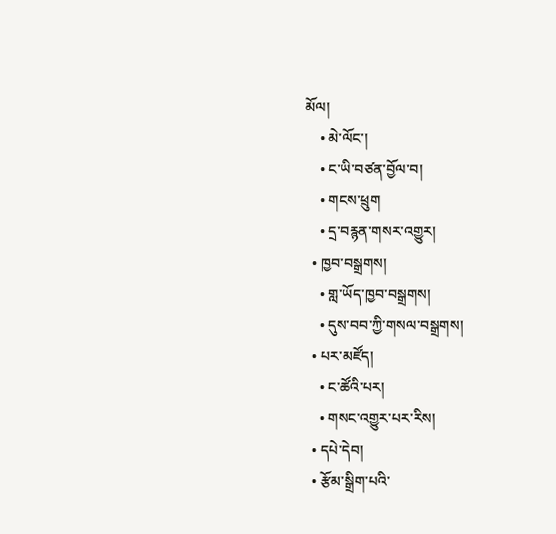མོལ།
    • མེ་ལོང་།
    • ང་ཡི་བཙན་བྱོལ་བ།
    • གངས་ཕྲུག
    • དྲ་བརྙན་གསར་འགྱུར།
  • ཁྱབ་བསྒྲགས།
    • གླ་ཡོད་ཁྱབ་བསྒྲགས།
    • དུས་བབ་ཀྱི་གསལ་བསྒྲགས།
  • པར་མཛོད།
    • ང་ཚོའི་པར།
    • གསང་འགྱུར་པར་རིས།
  • དཔེ་དེབ།
  • རྩོམ་སྒྲིག་པའི་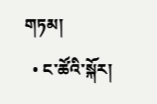གཏམ།
  • ང་ཚོའི་སྐོར།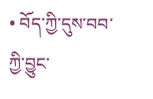• བོད་ཀྱི་དུས་བབ་ཀྱི་བྱུང་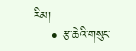རིམ།
    • རྩ་ཆེའི་གསུང་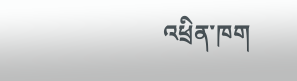འཕྲིན་ཁག